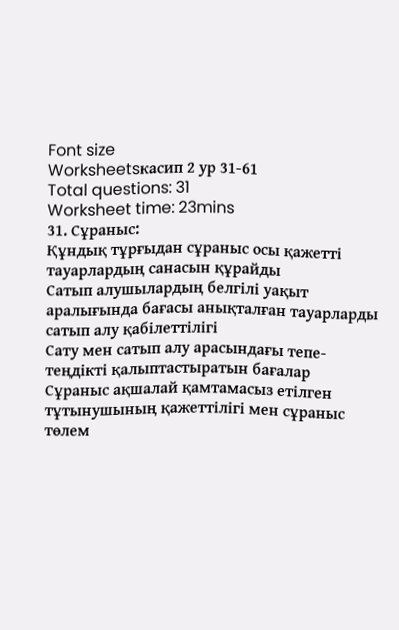Font size
Worksheetsкасип 2 ур 31-61
Total questions: 31
Worksheet time: 23mins
31. Сұраныс:
Құндық тұрғыдан сұраныс осы қажетті тауарлардың санасын құрайды
Сатып алушылардың белгілі уақыт аралығында бағасы анықталған тауарларды сатып алу қабілеттілігі
Сату мен сатып алу арасындағы тепе-теңдікті қалыптастыратын бағалар
Сұраныс ақшалай қамтамасыз етілген тұтынушының қажеттілігі мен сұраныс төлем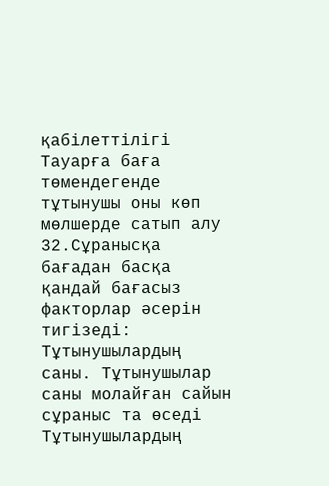қабілеттілігі
Тауарға баға төмендегенде тұтынушы оны көп мөлшерде сатып алу
32.Сұранысқа бағадан басқа қандай бағасыз факторлар әсерін тигізеді:
Тұтынушылардың саны. Тұтынушылар саны молайған сайын сұраныс та өседі
Тұтынушылардың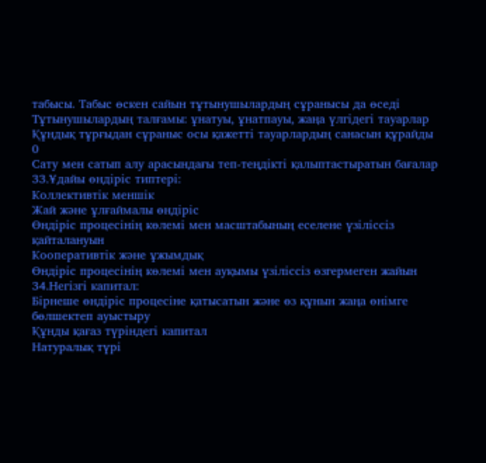табысы. Табыс өскен сайын тұтынушылардың сұранысы да өседі
Тұтынушылардың талғамы: ұнатуы, ұнатпауы, жаңа үлгідегі тауарлар
Құндық тұрғыдан сұраныс осы қажетті тауарлардың санасын құрайды
0
Сату мен сатып алу арасындағы теп-теңдікті қалыптастыратын бағалар
33.Ұдайы өндіріс типтері:
Коллективтік меншік
Жай және ұлғаймалы өндіріс
Өндіріс процесінің көлемі мен масштабының еселене үзіліссіз қайталануын
Кооперативтік және ұжымдық
Өндіріс процесінің көлемі мен ауқымы үзіліссіз өзгермеген жайын
34.Негізгі капитал:
Бірнеше өндіріс процесіне қатысатын және өз құнын жаңа өнімге бөлшектеп ауыстыру
Құнды қағаз түріндегі капитал
Натуралық түрі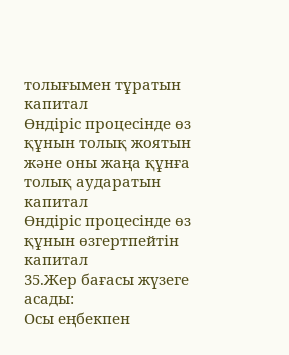толығымен тұратын капитал
Өндіріс процесінде өз құнын толық жоятын және оны жаңа құнға толық аударатын капитал
Өндіріс процесінде өз құнын өзгертпейтін капитал
35.Жер бағасы жүзеге асады:
Осы еңбекпен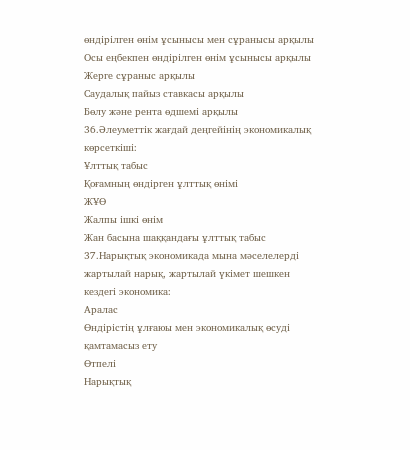өндірілген өнім ұсынысы мен сұранысы арқылы
Осы еңбекпен өндірілген өнім ұсынысы арқылы
Жерге сұраныс арқылы
Саудалық пайыз ставкасы арқылы
Бөлу және рента өдшемі арқылы
36.Әлеуметтік жағдай деңгейінің экономикалық көрсеткіші:
Ұлттық табыс
Қоғамның өндірген ұлттық өнімі
ЖҰӨ
Жалпы ішкі өнім
Жан басына шаққандағы ұлттық табыс
37.Нарықтық экономикада мына мәселелерді жартылай нарық, жартылай үкімет шешкен кездегі экономика:
Аралас
Өндірістің ұлғаюы мен экономикалық өсуді қамтамасыз ету
Өтпелі
Нарықтық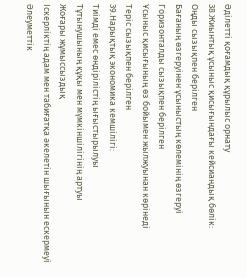Әділетті қоғамдық құрылыс орнату
38.Жиынтық ұсыныс қисығындағы кейсиандық бөлік:
Оңды сызықпен берілген
Бағаның өзгеруінен ұсыныстың көлемінің өзгеруі
Горизонталды сызықпен берілген
Ұсыныс қисығының өз бойымен жылжуынан көрінеді
Теріс сызықпен берілген
39.Нарықтық экономика кемшілігі:
Тиімді емес өндірілістің ығыстырылуы
Тұтынушының құқы мен мүмкіншілігінің артуы
Жоғары жұмыссыздық
Іскерліктің адам мен табиғатқа әкелетін шығынын ескермеуі
Әлеуметтік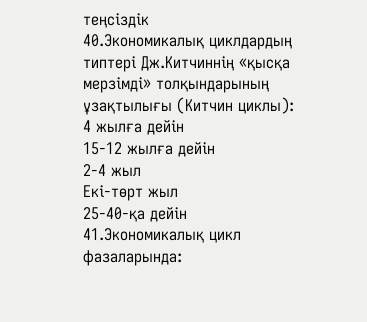теңсіздік
40.Экономикалық циклдардың типтері Дж.Китчиннің «қысқа мерзімді» толқындарының ұзақтылығы (Китчин циклы):
4 жылға дейін
15-12 жылға дейін
2-4 жыл
Екі-төрт жыл
25-40-қа дейін
41.Экономикалық цикл фазаларында: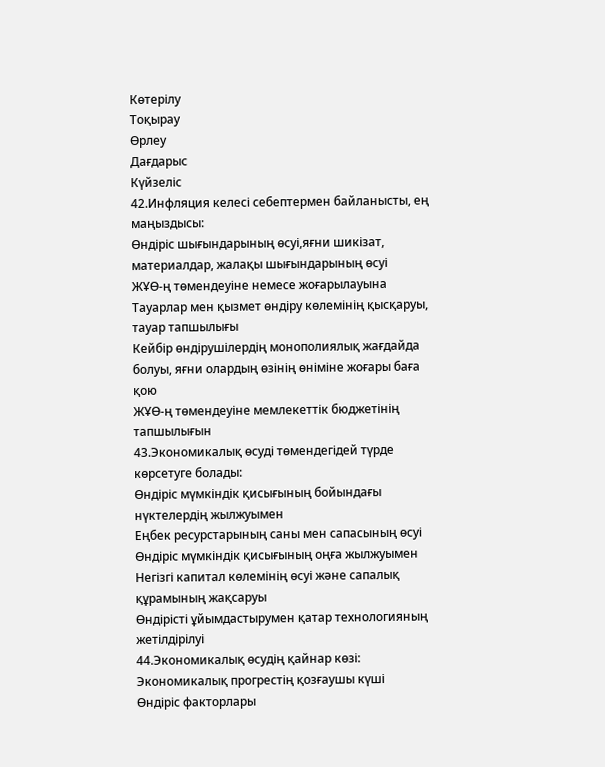Көтерілу
Тоқырау
Өрлеу
Дағдарыс
Күйзеліс
42.Инфляция келесі себептермен байланысты, ең маңыздысы:
Өндіріс шығындарының өсуі,яғни шикізат, материалдар, жалақы шығындарының өсуі
ЖҰӨ-ң төмендеуіне немесе жоғарылауына
Тауарлар мен қызмет өндіру көлемінің қысқаруы, тауар тапшылығы
Кейбір өндірушілердің монополиялық жағдайда болуы, яғни олардың өзінің өніміне жоғары баға қою
ЖҰӨ-ң төмендеуіне мемлекеттік бюджетінің тапшылығын
43.Экономикалық өсуді төмендегідей түрде көрсетуге болады:
Өндіріс мүмкіндік қисығының бойындағы нүктелердің жылжуымен
Еңбек ресурстарының саны мен сапасының өсуі
Өндіріс мүмкіндік қисығының оңға жылжуымен
Негізгі капитал көлемінің өсуі және сапалық құрамының жақсаруы
Өндірісті ұйымдастырумен қатар технологияның жетілдірілуі
44.Экономикалық өсудің қайнар көзі:
Экономикалық прогрестің қозғаушы күші
Өндіріс факторлары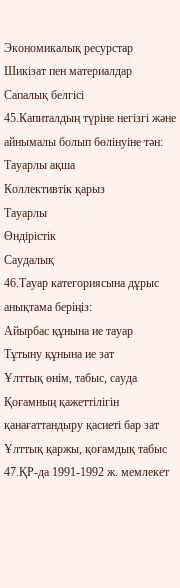Экономикалық ресурстар
Шикізат пен материалдар
Сапалық белгісі
45.Капиталдың түріне негізгі және айнымалы болып бөлінуіне тән:
Тауарлы ақша
Коллективтік қарыз
Тауарлы
Өндірістік
Саудалық
46.Тауар категориясына дұрыс анықтама беріңіз:
Айырбас құнына ие тауар
Тұтыну құнына ие зат
Ұлттық өнiм, табыс, сауда
Қоғамның қажеттілігін қанағаттандыру қасиеті бар зат
Ұлттық қаржы, қоғамдық табыс
47.ҚР-да 1991-1992 ж. мемлекет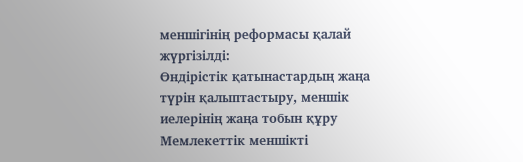меншігінің реформасы қалай жүргізілді:
Өндірістік қатынастардың жаңа түрін қалыптастыру, меншік иелерінің жаңа тобын құру
Мемлекеттік меншікті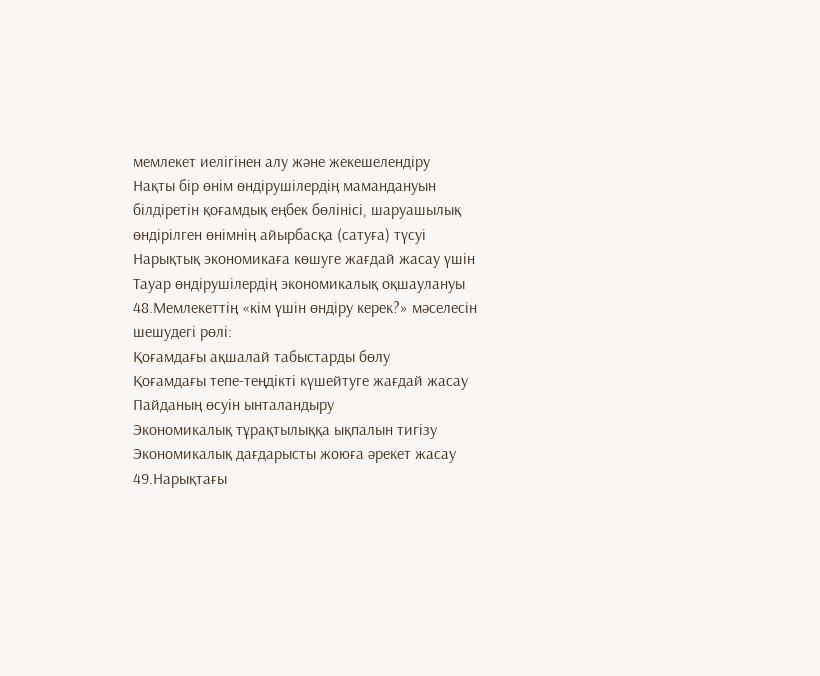мемлекет иелігінен алу және жекешелендіру
Нақты бір өнім өндірушілердің мамандануын білдіретін қоғамдық еңбек бөлінісі, шаруашылық өндірілген өнімнің айырбасқа (сатуға) түсуі
Нарықтық экономикаға көшуге жағдай жасау үшін
Тауар өндірушілердің экономикалық оқшаулануы
48.Мемлекеттің «кім үшін өндіру керек?» мәселесін шешудегі рөлі:
Қоғамдағы ақшалай табыстарды бөлу
Қоғамдағы тепе-теңдікті күшейтуге жағдай жасау
Пайданың өсуін ынталандыру
Экономикалық тұрақтылыққа ықпалын тигізу
Экономикалық дағдарысты жоюға әрекет жасау
49.Нарықтағы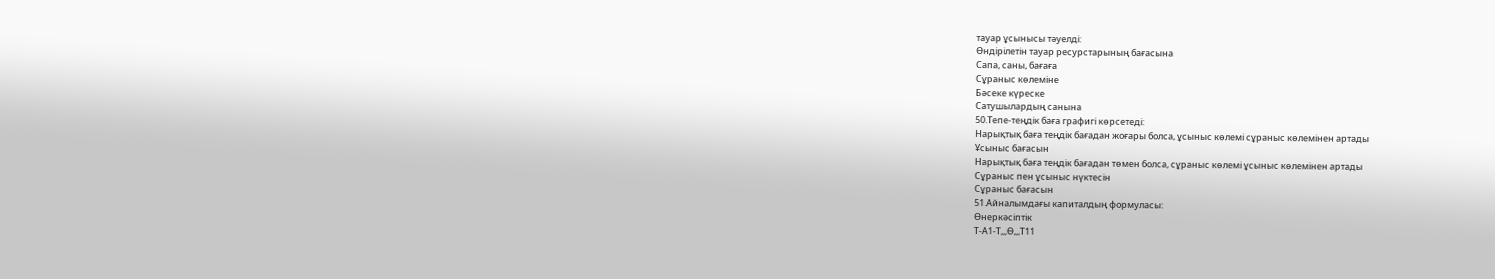тауар ұсынысы тәуелді:
Өндірілетін тауар ресурстарының бағасына
Сапа, саны, бағаға
Сұраныс көлеміне
Бәсеке күреске
Сатушылардың санына
50.Тепе-теңдік баға графигі көрсетеді:
Нарықтық баға теңдік бағадан жоғары болса, ұсыныс көлемі сұраныс көлемінен артады
Ұсыныс бағасын
Нарықтық баға теңдік бағадан төмен болса, сұраныс көлемі ұсыныс көлемінен артады
Сұраныс пен ұсыныс нүктесін
Сұраныс бағасын
51.Айналымдағы капиталдың формуласы:
Өнеркәсіптік
Т-А1-Т,,,Ө,,,Т11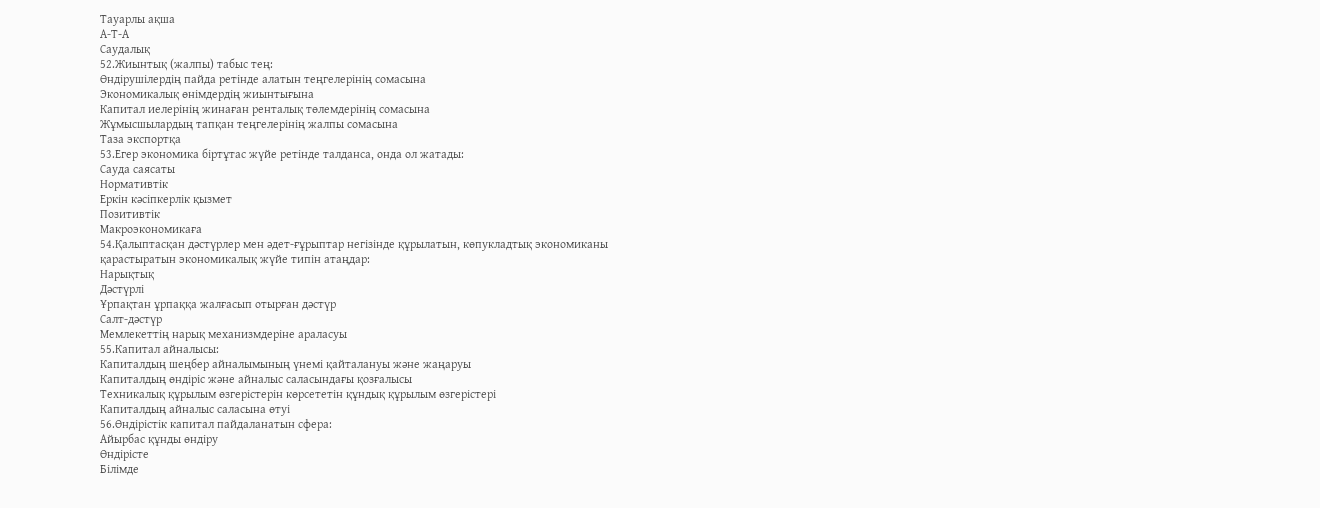Тауарлы ақша
А-Т-А
Саудалық
52.Жиынтық (жалпы) табыс тең:
Өндірушілердің пайда ретінде алатын теңгелерінің сомасына
Экономикалық өнімдердің жиынтығына
Капитал иелерінің жинаған ренталық төлемдерінің сомасына
Жұмысшылардың тапқан теңгелерінің жалпы сомасына
Таза экспортқа
53.Егер экономика біртұтас жүйе ретінде талданса, онда ол жатады:
Сауда саясаты
Нормативтік
Еркін кәсіпкерлік қызмет
Позитивтік
Макроэкономикаға
54.Қалыптасқан дәстүрлер мен әдет-ғұрыптар негізінде құрылатын, көпукладтық экономиканы қарастыратын экономикалық жүйе типін атаңдар:
Нарықтық
Дәстүрлі
Ұрпақтан ұрпаққа жалғасып отырған дәстүр
Салт-дәстүр
Мемлекеттің нарық механизмдеріне араласуы
55.Капитал айналысы:
Капиталдың шеңбер айналымының үнемі қайталануы және жаңаруы
Капиталдың өндіріс және айналыс саласындағы қозғалысы
Техникалық құрылым өзгерістерін көрсететін құндық құрылым өзгерістері
Капиталдың айналыс саласына өтуі
56.Өндірістік капитал пайдаланатын сфера:
Айырбас құнды өндіру
Өндірісте
Білімде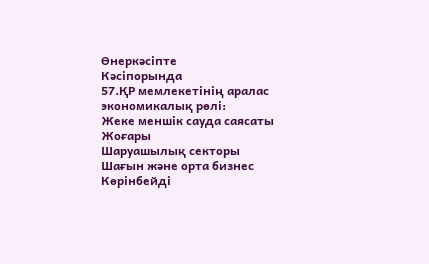Өнеркәсіпте
Кәсіпорында
57.ҚР мемлекетінің аралас экономикалық рөлі:
Жеке меншік сауда саясаты
Жоғары
Шаруашылық секторы
Шағын және орта бизнес
Көрінбейді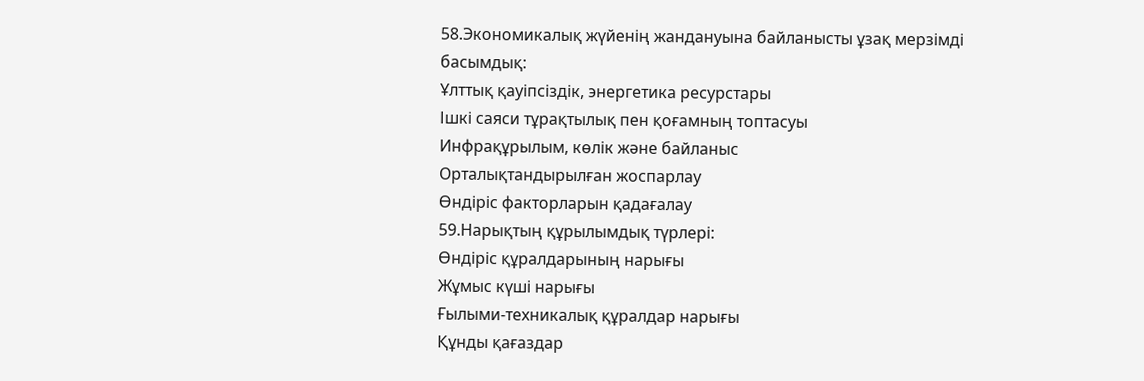58.Экономикалық жүйенің жандануына байланысты ұзақ мерзімді басымдық:
Ұлттық қауіпсіздік, энергетика ресурстары
Ішкі саяси тұрақтылық пен қоғамның топтасуы
Инфрақұрылым, көлік және байланыс
Орталықтандырылған жоспарлау
Өндіріс факторларын қадағалау
59.Нарықтың құрылымдық түрлері:
Өндіріс құралдарының нарығы
Жұмыс күші нарығы
Ғылыми-техникалық құралдар нарығы
Құнды қағаздар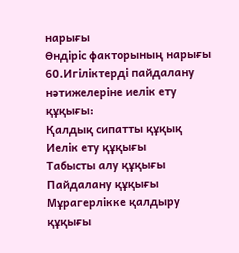нарығы
Өндіріс факторының нарығы
60.Игіліктерді пайдалану нәтижелеріне иелік ету құқығы:
Қалдық сипатты құқық
Иелік ету құқығы
Табысты алу құқығы
Пайдалану құқығы
Мұрагерлікке қалдыру құқығы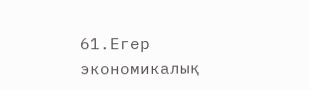61.Егер экономикалық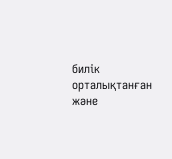билік орталықтанған және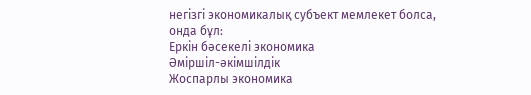негізгі экономикалық субъект мемлекет болса, онда бұл:
Еркін бәсекелі экономика
Әміршіл-әкімшілдік
Жоспарлы экономика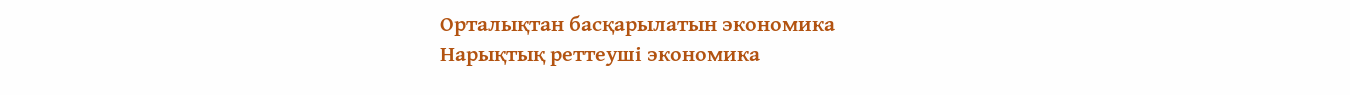Орталықтан басқарылатын экономика
Нарықтық реттеуші экономика